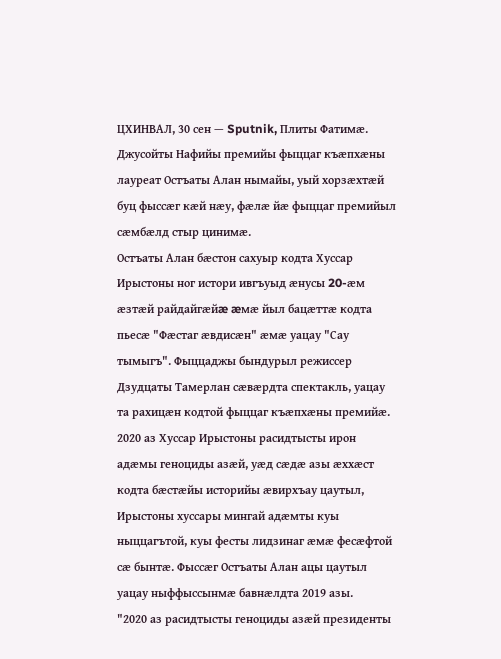ЦХИНВАЛ, 30 сен — Sputnik, Плиты Фатимӕ. Джусойты Нафийы премийы фыццаг къæпхæны лауреат Остъаты Алан нымайы, уый хорзæхтæй буц фыссæг кæй нæу, фæлæ йæ фыццаг премийыл сæмбæлд стыр цинимæ.
Остъаты Алан бæстон сахуыр кодта Хуссар Ирыстоны ног истори ивгъуыд æнусы 20-æм æзтæй райдайгæйæ æмæ йыл бацæттæ кодта пьесæ "Фæстаг æвдисæн" æмæ уацау "Сау тымыгъ". Фыццаджы бындурыл режиссер Дзудцаты Тамерлан сæвæрдта спектакль, уацау та рахицæн кодтой фыццаг къæпхæны премийæ.
2020 аз Хуссар Ирыстоны расидтысты ирон адӕмы геноциды азӕй, уӕд сӕдӕ азы æххӕст кодта бӕстӕйы историйы ӕвирхъау цаутыл, Ирыстоны хуссары мингай адӕмты куы ныццагътой, куы фесты лидзинаг ӕмӕ фесæфтой сæ бынтӕ. Фыссӕг Остъаты Алан ацы цаутыл уацау ныффыссынмӕ бавнӕлдта 2019 азы.
"2020 аз расидтысты геноциды азӕй президенты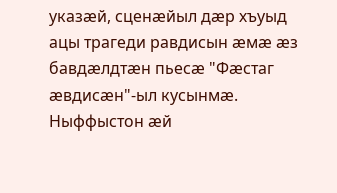указӕй, сценӕйыл дӕр хъуыд ацы трагеди равдисын ӕмӕ ӕз бавдӕлдтӕн пьесӕ "Фӕстаг ӕвдисӕн"-ыл кусынмӕ. Ныффыстон ӕй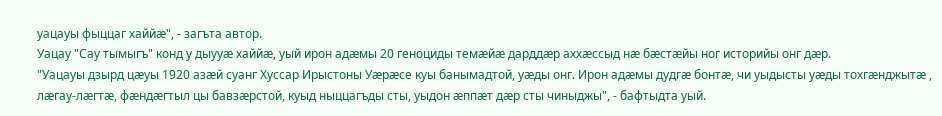уацауы фыццаг хаййӕ", - загъта автор.
Уацау "Сау тымыгъ" конд у дыууӕ хаййӕ, уый ирон адӕмы 20 геноциды темæйӕ дарддӕр аххӕссыд нӕ бӕстӕйы ног историйы онг дӕр.
"Уацауы дзырд цӕуы 1920 азӕй суанг Хуссар Ирыстоны Уӕрӕсе куы банымадтой, уӕды онг. Ирон адӕмы дудгӕ бонтӕ, чи уыдысты уӕды тохгӕнджытӕ , лӕгау-лӕгтӕ, фӕндӕгтыл цы бавзӕрстой, куыд ныццагъды сты, уыдон æппæт дæр сты чиныджы", - бафтыдта уый.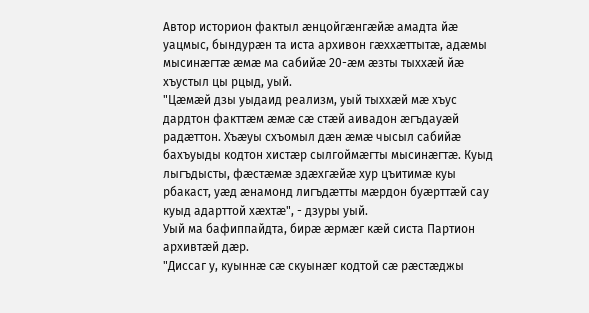Автор историон фактыл ӕнцойгӕнгӕйӕ амадта йӕ уацмыс, бындурӕн та иста архивон гӕххӕттытӕ, адӕмы мысинӕгтӕ ӕмӕ ма сабийӕ 20-ӕм ӕзты тыххӕй йӕ хъустыл цы рцыд, уый.
"Цӕмӕй дзы уыдаид реализм, уый тыххӕй мӕ хъус дардтон факттӕм ӕмӕ сӕ стӕй аивадон ӕгъдауӕй радӕттон. Хъӕуы схъомыл дӕн ӕмӕ чысыл сабийӕ бахъуыды кодтон хистӕр сылгоймӕгты мысинӕгтӕ. Куыд лыгъдысты, фӕстӕмӕ здӕхгӕйӕ хур цъитимӕ куы рбакаст, уӕд ӕнамонд лигъдӕтты мӕрдон буæрттæй сау куыд адарттой хӕхтӕ", - дзуры уый.
Уый ма бафиппайдта, бирӕ ӕрмӕг кæй систа Партион архивтæй дæр.
"Диссаг у, куыннӕ сӕ скуынӕг кодтой сӕ рӕстӕджы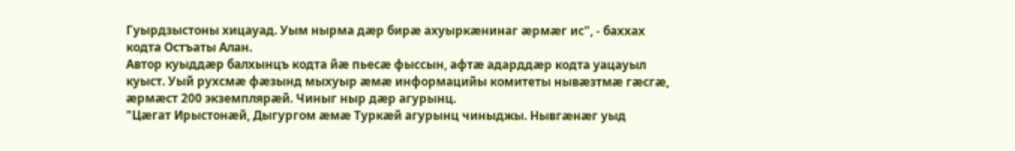Гуырдзыстоны хицауад. Уым нырма дӕр бирӕ ахуыркӕнинаг ӕрмӕг ис", - баххах кодта Остъаты Алан.
Автор куыддӕр балхынцъ кодта йӕ пьесæ фыссын, афтӕ адарддӕр кодта уацауыл куыст. Уый рухсмӕ фӕзынд мыхуыр ӕмӕ информацийы комитеты нывӕзтмӕ гӕсгӕ, ӕрмӕст 200 экземплярӕй. Чиныг ныр дӕр агурынц.
"Цӕгат Ирыстонӕй, Дыгургом æмæ Туркӕй агурынц чиныджы. Нывгӕнӕг уыд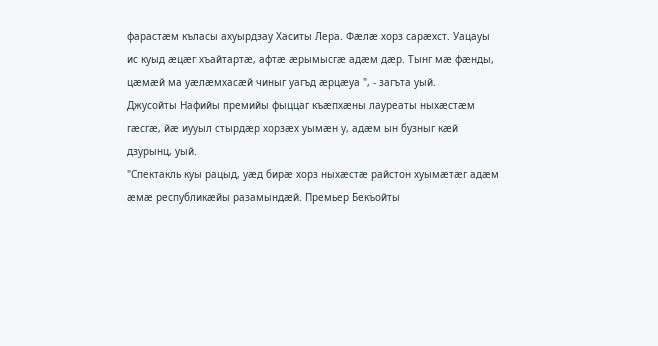фарастӕм къласы ахуырдзау Хаситы Лера. Фӕлӕ хорз сарӕхст. Уацауы ис куыд ӕцӕг хъайтартӕ, афтӕ æрымысгӕ адӕм дӕр. Тынг мæ фӕнды, цӕмӕй ма уӕлӕмхасӕй чиныг уагъд ӕрцӕуа ", - загъта уый.
Джусойты Нафийы премийы фыццаг къӕпхӕны лауреаты ныхӕстӕм гӕсгӕ, йӕ иууыл стырдӕр хорзӕх уымӕн у, адӕм ын бузныг кӕй дзурынц, уый.
"Спектакль куы рацыд, уӕд бирӕ хорз ныхӕстӕ райстон хуымӕтӕг адӕм ӕмӕ республикӕйы разамындӕй. Премьер Бекъойты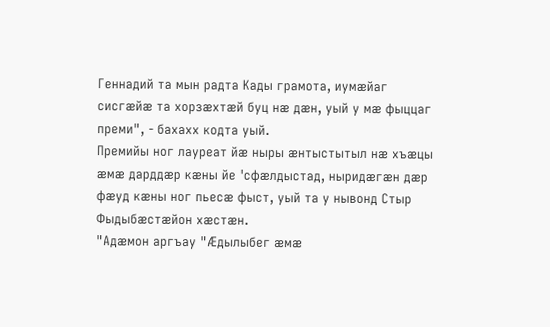Геннадий та мын радта Кады грамота, иумӕйаг сисгӕйӕ та хорзӕхтӕй буц нӕ дӕн, уый у мӕ фыццаг преми", - бахахх кодта уый.
Премийы ног лауреат йӕ ныры ӕнтыстытыл нӕ хъӕцы ӕмӕ дарддӕр кӕны йе 'сфӕлдыстад, ныридӕгӕн дӕр фӕуд кӕны ног пьесæ фыст, уый та у нывонд Стыр Фыдыбӕстӕйон хӕстӕн.
"Адӕмон аргъау "Ӕдылыбег ӕмӕ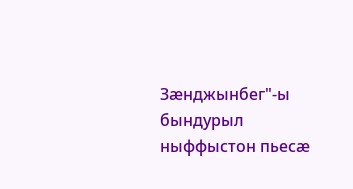Зӕнджынбег"-ы бындурыл ныффыстон пьесӕ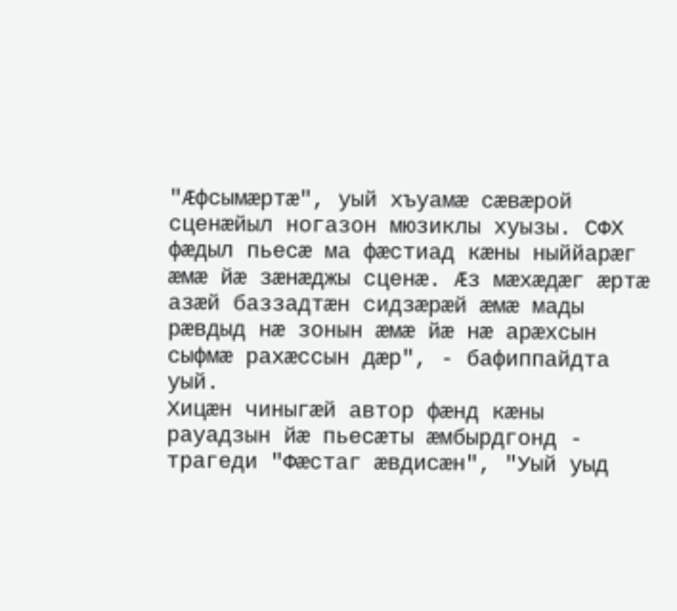"Ӕфсымӕртӕ", уый хъуамӕ сӕвӕрой сценӕйыл ногазон мюзиклы хуызы. СФХ фӕдыл пьесӕ ма фӕстиад кӕны ныййарӕг ӕмӕ йӕ зӕнӕджы сценӕ. Ӕз мӕхӕдӕг ӕртӕ азӕй баззадтӕн сидзӕрӕй ӕмӕ мады рӕвдыд нӕ зонын ӕмӕ йӕ нæ арæхсын сыфмӕ рахӕссын дæр", - бафиппайдта уый.
Хицӕн чиныгӕй автор фӕнд кӕны рауадзын йӕ пьесӕты ӕмбырдгонд - трагеди "Фӕстаг ӕвдисӕн", "Уый уыд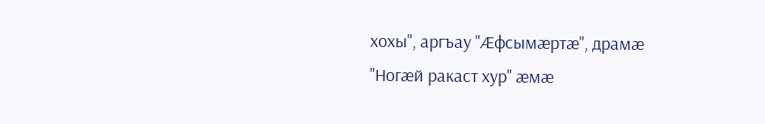хохы", аргъау "Ӕфсымӕртӕ", драмæ "Ногӕй ракаст хур" æмæ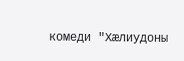комеди "Хӕлиудоны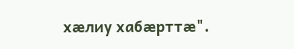хӕлиу хабӕрттӕ".